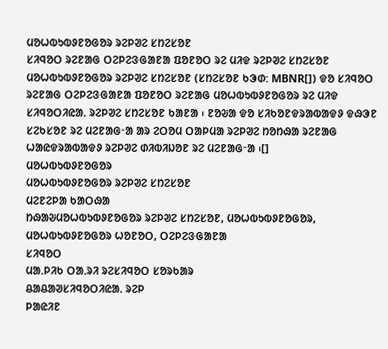ᱢᱚᱦᱵᱩᱵᱽᱱᱚᱜᱚᱨ ᱨᱮᱞᱣᱮ ᱥᱴᱮᱥᱚᱱ
ᱥᱤᱧᱚᱛ ᱨᱮᱱᱟᱜ ᱛᱮᱞᱮᱝᱜᱟᱱᱟ ᱯᱚᱱᱚᱛ ᱨᱮ ᱢᱤᱫ ᱨᱮᱞᱣᱮ ᱥᱴᱮᱥᱚᱱ
ᱢᱚᱦᱵᱩᱵᱽᱱᱚᱜᱚᱨ ᱨᱮᱞᱣᱮ ᱥᱴᱮᱥᱚᱱ (ᱥᱴᱮᱥᱚᱱ ᱠᱳᱰ: MBNR[]) ᱫᱚ ᱥᱤᱧᱚᱛ ᱨᱮᱱᱟᱜ ᱛᱮᱞᱮᱝᱜᱟᱱᱟ ᱯᱚᱱᱚᱛ ᱨᱮᱱᱟᱜ ᱢᱚᱦᱵᱩᱵᱽᱱᱚᱜᱚᱨ ᱨᱮ ᱢᱤᱫ ᱥᱤᱧᱚᱛᱤᱭᱟᱹ ᱨᱮᱞᱣᱮ ᱥᱴᱮᱥᱚᱱ ᱠᱟᱱᱟ ᱾ ᱱᱚᱶᱟ ᱫᱚ ᱥᱤᱠᱚᱱᱫᱨᱟᱵᱟᱫᱽ ᱫᱷᱳᱱ ᱥᱮᱠᱥᱚᱱ ᱨᱮ ᱢᱮᱱᱟᱜᱼᱟ ᱟᱨ ᱮᱛᱚᱢ ᱛᱟᱞᱢᱟ ᱨᱮᱞᱣᱮ ᱴᱚᱴᱷᱟ ᱨᱮᱱᱟᱜ ᱦᱟᱭᱫᱨᱟᱵᱟᱫᱽ ᱨᱮᱞᱣᱮ ᱰᱤᱵᱤᱡᱚᱱ ᱨᱮ ᱢᱮᱱᱟᱜᱼᱟ ᱾[]
ᱢᱚᱦᱵᱩᱵᱽᱱᱚᱜᱚᱨ
ᱢᱚᱦᱵᱩᱵᱽᱱᱚᱜᱚᱨ ᱨᱮᱞᱣᱮ ᱥᱴᱮᱥᱚᱱ
ᱢᱮᱱᱮᱞᱟ ᱠᱟᱛᱷᱟ
ᱴᱷᱟᱶᱢᱚᱦᱵᱩᱵᱽᱱᱚᱜᱚᱨ ᱨᱮᱞᱣᱮ ᱥᱴᱮᱥᱚᱱ, ᱢᱚᱦᱵᱩᱵᱽᱱᱚᱜᱚᱨ, ᱢᱚᱦᱵᱩᱵᱽᱱᱚᱜᱚᱨ ᱦᱚᱱᱚᱛ, ᱛᱮᱞᱮᱝᱜᱟᱱᱟ
ᱥᱤᱧᱚᱛ
ᱢᱟᱹᱞᱤᱠ ᱛᱟᱹᱨᱤ ᱨᱮᱥᱤᱧᱚᱛ ᱥᱚᱨᱠᱟᱨ
ᱪᱟᱪᱟᱣᱥᱤᱧᱚᱛᱤᱭᱟᱹ ᱨᱮᱞ
ᱞᱟᱭᱤᱱ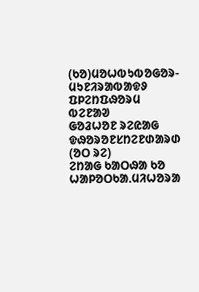(ᱠᱚ)ᱢᱚᱦᱵᱩᱵᱚᱜᱚᱨ-ᱢᱩᱱᱤᱨᱟᱵᱟᱫᱽ
ᱯᱞᱮᱴᱯᱷᱚᱨᱢ
ᱵᱮᱱᱟᱣ
ᱜᱚᱲᱦᱚᱱ ᱨᱮᱭᱟᱜ ᱫᱷᱚᱨᱚᱱᱥᱴᱮᱱᱰᱟᱨᱰ (ᱚᱛ ᱨᱮ)
ᱮᱴᱟᱜ ᱠᱟᱛᱷᱟ ᱠᱚ
ᱦᱟᱞᱚᱛᱠᱟᱹᱢᱤᱦᱚᱨᱟ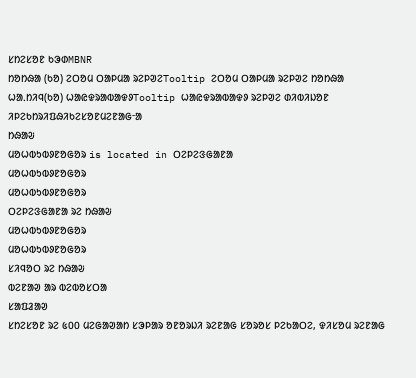ᱥᱴᱮᱥᱚᱱ ᱠᱳᱰMBNR
ᱴᱚᱴᱷᱟ (ᱠᱚ) ᱮᱛᱚᱢ ᱛᱟᱞᱢᱟ ᱨᱮᱞᱣᱮTooltip ᱮᱛᱚᱢ ᱛᱟᱞᱢᱟ ᱨᱮᱞᱣᱮ ᱴᱚᱴᱷᱟ
ᱦᱟᱹᱴᱤᱧ(ᱠᱚ) ᱦᱟᱭᱫᱨᱟᱵᱟᱫᱽTooltip ᱦᱟᱭᱫᱨᱟᱵᱟᱫᱽ ᱨᱮᱞᱣᱮ ᱰᱤᱵᱤᱡᱚᱱ
ᱤᱞᱮᱠᱴᱨᱤᱯᱷᱤᱠᱮᱥᱚᱱᱢᱮᱱᱟᱜᱼᱟ
ᱴᱷᱟᱶ
ᱢᱚᱦᱵᱩᱵᱽᱱᱚᱜᱚᱨ is located in ᱛᱮᱞᱮᱝᱜᱟᱱᱟ
ᱢᱚᱦᱵᱩᱵᱽᱱᱚᱜᱚᱨ
ᱢᱚᱦᱵᱩᱵᱽᱱᱚᱜᱚᱨ
ᱛᱮᱞᱮᱝᱜᱟᱱᱟ ᱨᱮ ᱴᱷᱟᱶ
ᱢᱚᱦᱵᱩᱵᱽᱱᱚᱜᱚᱨ
ᱢᱚᱦᱵᱩᱵᱽᱱᱚᱜᱚᱨ
ᱥᱤᱧᱚᱛ ᱨᱮ ᱴᱷᱟᱶ
ᱵᱮᱱᱟᱣ ᱟᱨ ᱵᱮᱵᱚᱥᱛᱟ
ᱥᱟᱯᱲᱟᱣ
ᱥᱴᱮᱥᱚᱱ ᱨᱮ ᱕᱐᱐ ᱢᱮᱜᱟᱣᱟᱴ ᱥᱳᱞᱟᱨ ᱚᱱᱚᱨᱡᱤ ᱨᱮᱱᱟᱜ ᱥᱚᱨᱚᱥ ᱞᱮᱠᱟᱛᱮ, ᱫᱤᱥᱚᱢ ᱨᱮᱱᱟᱜ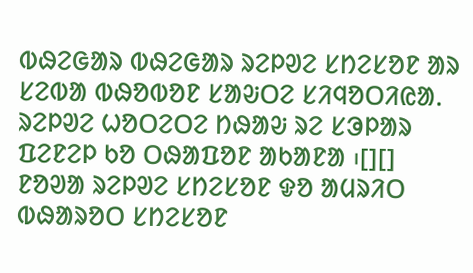ᱵᱷᱮᱜᱟᱨ ᱵᱷᱮᱜᱟᱨ ᱨᱮᱞᱣᱮ ᱥᱴᱮᱥᱚᱱ ᱟᱨ ᱥᱮᱵᱟ ᱵᱷᱚᱵᱚᱱ ᱥᱟᱶᱛᱮ ᱥᱤᱧᱚᱛᱤᱭᱟᱹ ᱨᱮᱞᱣᱮ ᱦᱚᱛᱮᱛᱮ ᱴᱷᱟᱶ ᱨᱮ ᱥᱳᱞᱟᱨ ᱯᱮᱱᱮᱞ ᱠᱚ ᱛᱷᱟᱯᱚᱱ ᱟᱠᱟᱱᱟ ᱾[][]
ᱱᱚᱣᱟ ᱨᱮᱞᱣᱮ ᱥᱴᱮᱥᱚᱱ ᱫᱚ ᱟᱢᱨᱤᱛ ᱵᱷᱟᱨᱚᱛ ᱥᱴᱮᱥᱚᱱ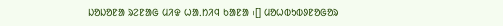ᱡᱚᱡᱚᱱᱟ ᱨᱮᱱᱟᱜ ᱢᱤᱫ ᱦᱟᱹᱴᱤᱧ ᱠᱟᱱᱟ ᱾[] ᱢᱚᱦᱵᱩᱵᱽᱱᱚᱜᱚᱨ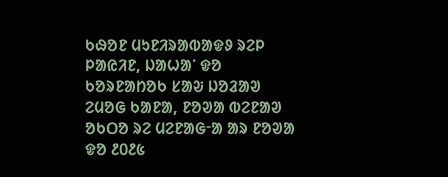ᱠᱷᱚᱱ ᱢᱩᱱᱤᱨᱟᱵᱟᱫᱽ ᱨᱮᱞ ᱞᱟᱭᱤᱱ, ᱡᱟᱦᱟᱸ ᱫᱚ ᱠᱚᱨᱱᱟᱴᱚᱠ ᱥᱟᱶ ᱡᱚᱲᱟᱣ ᱮᱢᱚᱜ ᱠᱟᱱᱟ, ᱱᱚᱣᱟ ᱵᱮᱱᱟᱣ ᱚᱠᱛᱚ ᱨᱮ ᱢᱮᱱᱟᱜᱼᱟ ᱟᱨ ᱱᱚᱣᱟ ᱫᱚ ᱒᱐᱒᱕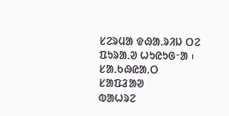ᱥᱮᱨᱢᱟ ᱫᱷᱟᱹᱨᱤᱡ ᱛᱮ ᱯᱩᱨᱟᱹᱣ ᱦᱩᱭᱩᱜᱼᱟ ᱾
ᱥᱟᱹᱠᱷᱭᱟᱹᱛ
ᱥᱟᱯᱲᱟᱣ
ᱵᱟᱦᱨᱮ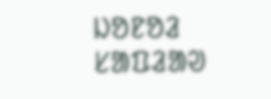ᱡᱚᱱᱚᱲ
ᱥᱟᱯᱲᱟᱣ